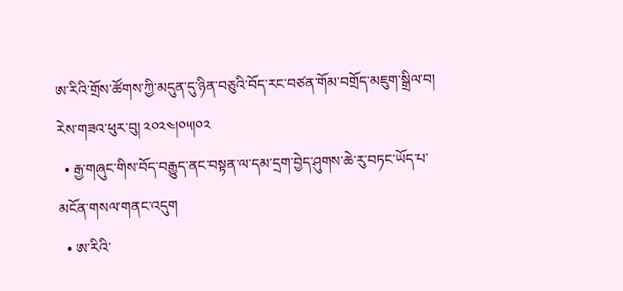ཨ་རིའི་གྲོས་ཚོགས་ཀྱི་མདུན་དུ་ཉིན་བཅུའི་བོད་རང་བཙན་གོམ་བགྲོད་མཇུག་སྒྲིལ་བ།
རེས་གཟའ་ཕུར་བུ། ༢༠༢༤།༠༥།༠༢
  • རྒྱ་གཞུང་གིས་བོད་བརྒྱུད་ནང་བསྟན་ལ་དམ་དྲག་བྱེད་ཤུགས་ཆེ་རུ་བཏང་ཡོད་པ་མངོན་གསལ་གནང་འདུག
  • ཨ་རིའི་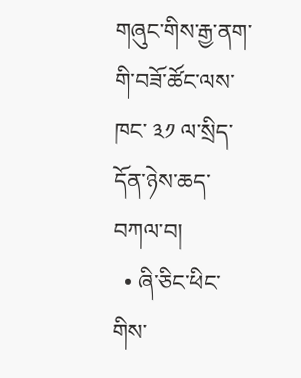གཞུང་གིས་རྒྱ་ནག་གི་བཟོ་ཚོང་ལས་ཁང་ ༣༡ ལ་སྲིད་དོན་ཉེས་ཆད་བཀལ་བ།
  • ཞི་ཅིང་ཕིང་གིས་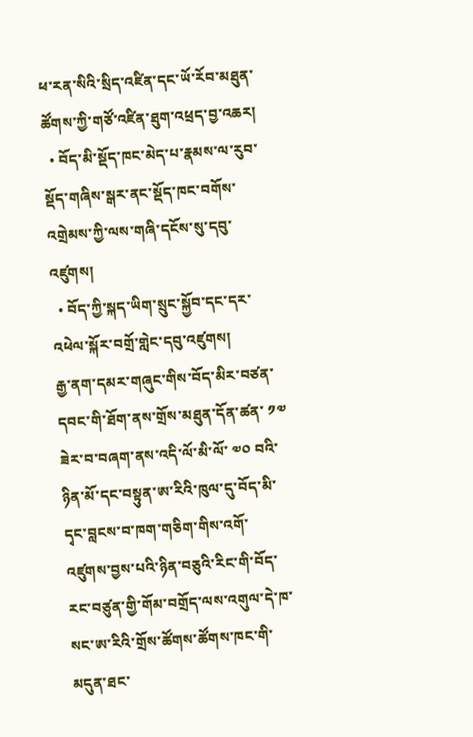ཕ་རན་སིའི་སྲིད་འཛིན་དང་ཡོ་རོབ་མཐུན་ཚོགས་ཀྱི་གཙོ་འཛིན་ཐུག་འཕྲད་བྱ་འཆར།
  • བོད་མི་སྡོད་ཁང་མེད་པ་རྣམས་ལ་རུབ་སྡོད་གཞིས་སྒར་ནང་སྡོད་ཁང་བགོས་འགྲེམས་ཀྱི་ལས་གཞི་དངོས་སུ་དབུ་འཛུགས།
  • བོད་ཀྱི་སྐད་ཡིག་སྲུང་སྐྱོབ་དང་དར་འཕེལ་སྐོར་བགྲོ་གླེང་དབུ་འཛུགས།
རྒྱ་ནག་དམར་གཞུང་གིས་བོད་མིར་བཙན་དབང་གི་ཐོག་ནས་གྲོས་མཐུན་དོན་ཚན་ ༡༧ ཟེར་བ་བཞག་ནས་འདི་ལོ་མི་ལོ་ ༧༠ བའི་ཉིན་མོ་དང་བསྟུན་ཨ་རིའི་ཁུལ་དུ་བོད་མི་དྭང་བླངས་བ་ཁག་གཅིག་གིས་འགོ་འཛུགས་བྱས་པའི་ཉིན་བཅུའི་རིང་གི་བོད་རང་བཙུན་གྱི་གོམ་བགྲོད་ལས་འགུལ་དེ་ཁ་སང་ཨ་རིའི་གྲོས་ཚོགས་ཚོགས་ཁང་གི་མདུན་ཐང་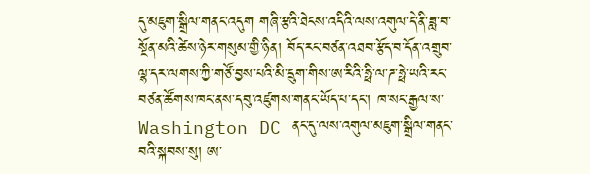དུ་མཇུག་སྒྲིལ་གནང་འདུག གཞི་རྩའི་ཐེངས་འདིའི་ལས་འགུལ་དེ་ནི་ཟླ་བ་སྔོན་མའི་ཚེས་ཉེར་གསུམ་གྱི་ཉིན། བོད་རང་བཙན་འཐབ་རྩོད་བ་དོན་འགྲུབ་ལྷ་དར་ལགས་ཀྱི་གཙོ་བྱས་པའི་མི་དྲུག་གིས་ཨ་རིའི་ཧྥི་ལ་ཌ་ཧྥེ་ཡའི་རང་བཙན་ཚོགས་ཁང་ནས་དབུ་འཛུགས་གནང་ཡོད་པ་དང་། ཁ་སང་རྒྱལ་ས་Washington DC ནང་དུ་ལས་འགུལ་མཇུག་སྒྲིལ་གནང་བའི་སྐབས་སུ། ཨ་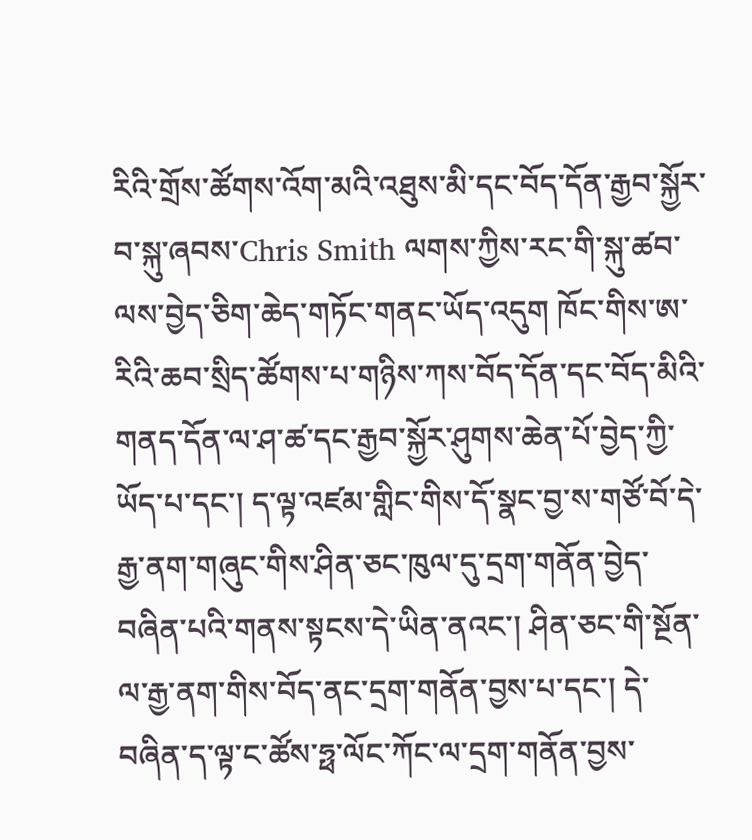རིའི་གྲོས་ཚོགས་འོག་མའི་འཐུས་མི་དང་བོད་དོན་རྒྱབ་སྐྱོར་བ་སྐུ་ཞབས་Chris Smith ལགས་ཀྱིས་རང་གི་སྐུ་ཚབ་ལས་བྱེད་ཅིག་ཆེད་གཏོང་གནང་ཡོད་འདུག ཁོང་གིས་ཨ་རིའི་ཆབ་སྲིད་ཚོགས་པ་གཉིས་ཀས་བོད་དོན་དང་བོད་མིའི་གནད་དོན་ལ་ཤ་ཚ་དང་རྒྱབ་སྐྱོར་ཤུགས་ཆེན་པོ་བྱེད་ཀྱི་ཡོད་པ་དང་། ད་ལྟ་འཛམ་གླིང་གིས་དོ་སྣང་བྱ་ས་གཙོ་བོ་དེ་རྒྱ་ནག་གཞུང་གིས་ཤིན་ཅང་ཁུལ་དུ་དྲག་གནོན་བྱེད་བཞིན་པའི་གནས་སྟངས་དེ་ཡིན་ནའང་། ཤིན་ཅང་གི་སྔོན་ལ་རྒྱ་ནག་གིས་བོད་ནང་དྲག་གནོན་བྱས་པ་དང་། དེ་བཞིན་ད་ལྟ་ང་ཚོས་ཧྥ་ལོང་ཀོང་ལ་དྲག་གནོན་བྱས་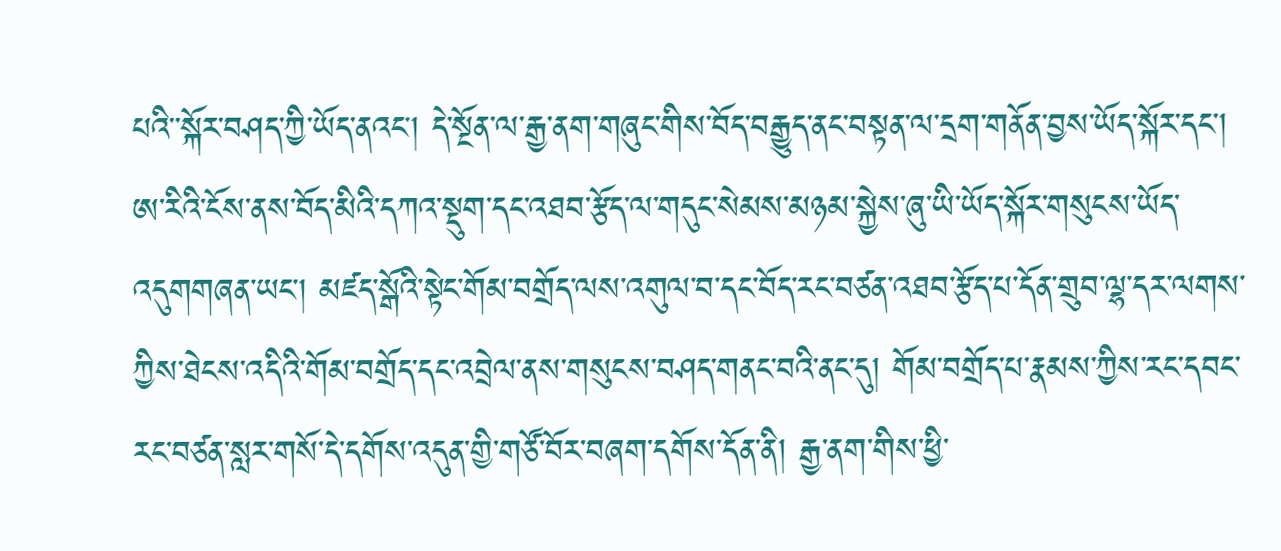པའི་་སྐོར་བཤད་ཀྱི་ཡོད་ནའང། དེ་སྔོན་ལ་རྒྱ་ནག་གཞུང་གིས་བོད་བརྒྱུད་ནང་བསྟན་ལ་དྲག་གནོན་བྱས་ཡོད་སྐོར་དང་། ཨ་རིའི་ངོས་ནས་བོད་མིའི་དཀའ་སྡུག་དང་འཐབ་རྩོད་ལ་གདུང་སེམས་མཉམ་སྐྱེས་ཞུ་ཡི་ཡོད་སྐོར་གསུངས་ཡོད་འདུགགཞན་ཡང་། མཛད་སྒོའི་སྟེང་གོམ་བགྲོད་ལས་འགུལ་བ་དང་བོད་རང་བཙན་འཐབ་རྩོད་པ་དོན་གྲུབ་ལྷ་དར་ལགས་ཀྱིས་ཐེངས་འདིའི་གོམ་བགྲོད་དང་འབྲེལ་ནས་གསུངས་བཤད་གནང་བའི་ནང་དུ། གོམ་བགྲོད་པ་རྣམས་ཀྱིས་རང་དབང་རང་བཙན་སླར་གསོ་དེ་དགོས་འདུན་གྱི་གཙོ་བོར་བཞག་དགོས་དོན་ནི། རྒྱ་ནག་གིས་ཕྱི་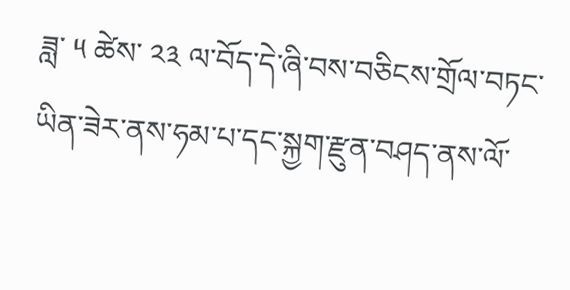ཟླ་ ༥ ཚེས་ ༢༣ ལ་བོད་དེ་ཞི་བས་བཅིངས་གྲོལ་བཏང་ཡིན་ཟེར་ནས་ཧམ་པ་དང་སྐྱག་རྫུན་བཤད་ནས་ལོ་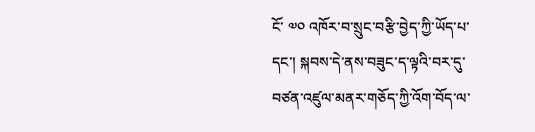ངོ་ ༧༠ འཁོར་བ་སྲུང་བརྩི་བྱེད་ཀྱི་ཡོད་པ་དང་། སྐབས་དེ་ནས་བཟུང་ད་ལྟའི་བར་དུ་བཙན་འཛུལ་མནར་གཅོད་ཀྱི་འོག་བོད་ལ་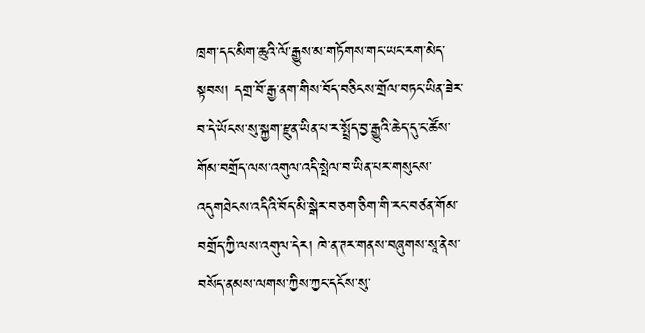ཁྲག་དང་མིག་ཆུའི་ལོ་རྒྱུས་མ་གཏོགས་གང་ཡང་རག་མེད་སྟབས། དགྲ་བོ་རྒྱ་ནག་གིས་བོད་བཅིངས་གྲོལ་བཏང་ཡིན་ཟེར་བ་དེ་ཡོངས་སུ་སྐྱག་རྫུན་ཡིན་པ་ར་སྤྲོད་བྱ་རྒྱུའི་ཆེད་དུ་ང་ཚོས་གོམ་བགྲོད་ལས་འགུལ་འདི་སྤེལ་བ་ཡིན་པར་གསུངས་འདུགཐེངས་འདིའི་བོད་མི་སྒེར་བ་ཅག་ཅིག་གི་རང་བཙན་གོམ་བགྲོད་ཀྱི་ལས་འགུལ་དེར། ཁེ་ན་ཊར་གནས་བཞུགས་སཱ་ནེས་བསོད་ནམས་ལགས་ཀྱིས་ཀྱང་དངོས་སུ་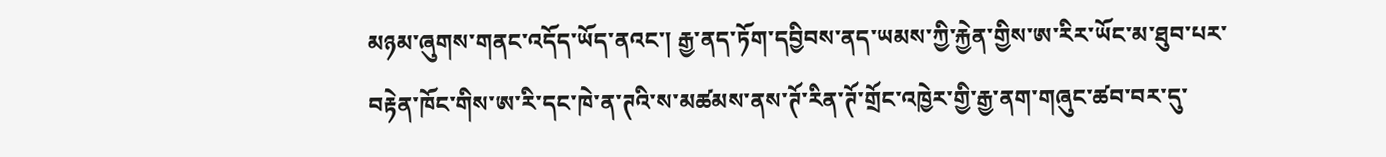མཉམ་ཞུགས་གནང་འདོད་ཡོད་ནའང་། རྒྱ་ནད་ཏོག་དབྱིབས་ནད་ཡམས་ཀྱི་རྐྱེན་གྱིས་ཨ་རིར་ཡོང་མ་ཐུབ་པར་བརྟེན་ཁོང་གིས་ཨ་རི་དང་ཁེ་ན་ཊའི་ས་མཚམས་ནས་ཊོ་རིན་ཊོ་གྲོང་འཁྱེར་གྱི་རྒྱ་ནག་གཞུང་ཚབ་བར་དུ་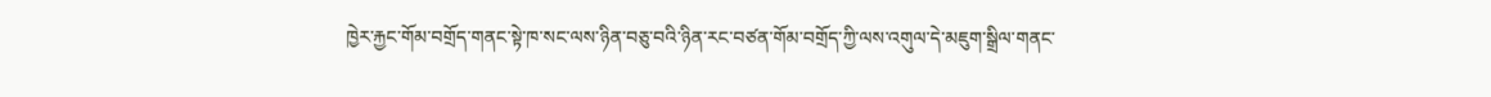ཁྱེར་རྐྱང་གོམ་བགྲོད་གནང་སྟེ་ཁ་སང་ལས་ཉིན་བཅུ་བའི་ཉིན་རང་བཙན་གོམ་བགྲོད་ཀྱི་ལས་འགུལ་དེ་མཇུག་སྒྲིལ་གནང་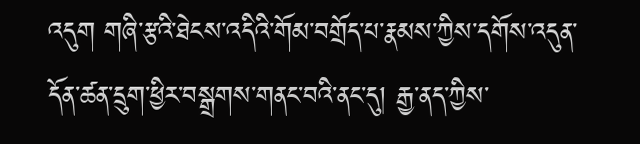འདུག གཞི་རྩའི་ཐེངས་འདིའི་གོམ་བགྲོད་པ་རྣམས་ཀྱིས་དགོས་འདུན་དོན་ཚན་དྲུག་ཕྱིར་བསྒྲགས་གནང་བའི་ནང་དུ། རྒྱ་ནད་ཀྱིས་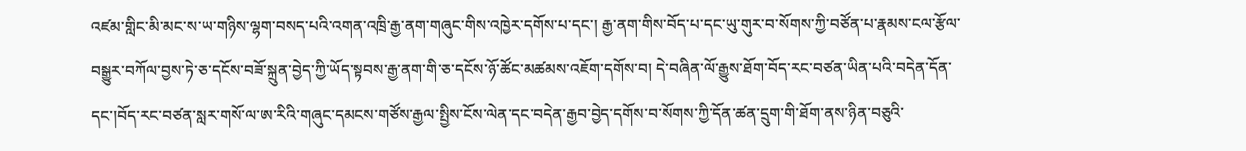འཛམ་གླིང་མི་མང་ས་ཡ་གཉིས་ལྷག་བསད་པའི་འགན་འཁྲི་རྒྱ་ནག་གཞུང་གིས་འཁྱེར་དགོས་པ་དང་། རྒྱ་ནག་གིས་བོད་པ་དང་ཡུ་གུར་བ་སོགས་ཀྱི་བཙོན་པ་རྣམས་ངལ་རྩོལ་བསྒྱུར་བཀོལ་བྱས་ཏེ་ཅ་དངོས་བཟོ་སྐྲུན་བྱེད་ཀྱི་ཡོད་སྟབས་རྒྱ་ནག་གི་ཅ་དངོས་ཉོ་ཚོང་མཚམས་འཇོག་དགོས་བ། དེ་བཞིན་ལོ་རྒྱུས་ཐོག་བོད་རང་བཙན་ཡིན་པའི་བདེན་དོན་དང་།བོད་རང་བཙན་སླར་གསོ་ལ་ཨ་རིའི་གཞུང་དམངས་གཙོས་རྒྱལ་སྤྱིས་ངོས་ལེན་དང་བདེན་རྒྱབ་བྱེད་དགོས་བ་སོགས་ཀྱི་དོན་ཚན་དྲུག་གི་ཐོག་ནས་ཉིན་བཅུའི་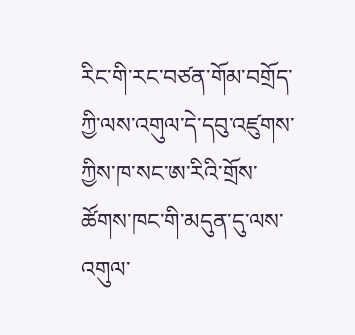རིང་གི་རང་བཙན་གོམ་བགྲོད་ཀྱི་ལས་འགུལ་དེ་དབུ་འཛུགས་ཀྱིས་ཁ་སང་ཨ་རིའི་གྲོས་ཚོགས་ཁང་གི་མདུན་དུ་ལས་འགུལ་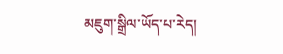མཇུག་སྒྲིལ་ཡོད་པ་རེད།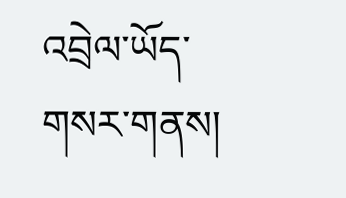འབྲེལ་ཡོད་གསར་གནས།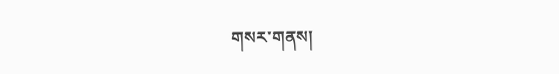གསར་གནས།